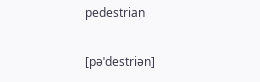pedestrian

[pəˈdestriən]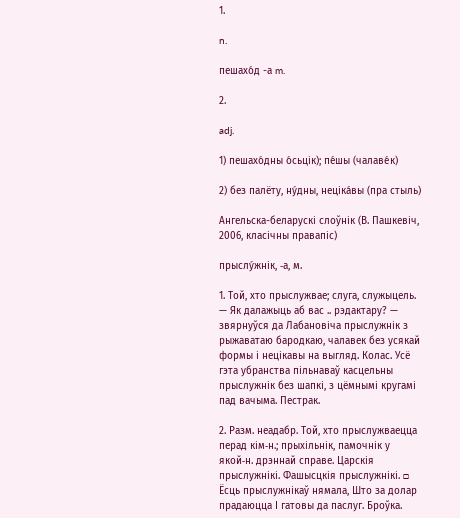1.

n.

пешахо́д -а m.

2.

adj.

1) пешахо́дны о́сьцік); пе́шы (чалаве́к)

2) без палёту, ну́дны, неціка́вы (пра стыль)

Ангельска-беларускі слоўнік (В. Пашкевіч, 2006, класічны правапіс)

прыслу́жнік, ‑а, м.

1. Той, хто прыслужвае; слуга, служыцель. — Як далажыць аб вас .. рэдактару? — звярнуўся да Лабановіча прыслужнік з рыжаватаю бародкаю, чалавек без усякай формы і нецікавы на выгляд. Колас. Усё гэта убранства пільнаваў касцельны прыслужнік без шапкі, з цёмнымі кругамі пад вачыма. Пестрак.

2. Разм. неадабр. Той, хто прыслужваецца перад кім‑н.; прыхільнік, памочнік у якой‑н. дрэннай справе. Царскія прыслужнікі. Фашысцкія прыслужнікі. □ Ёсць прыслужнікаў нямала, Што за долар прадаюцца І гатовы да паслуг. Броўка.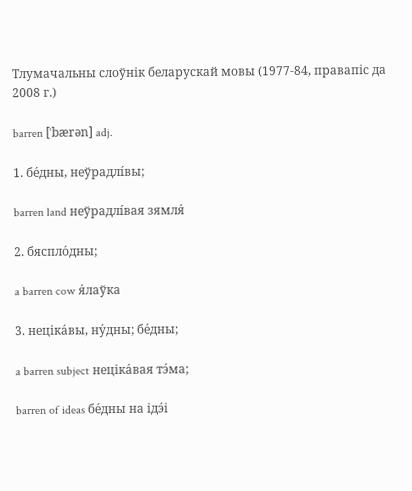Тлумачальны слоўнік беларускай мовы (1977-84, правапіс да 2008 г.)

barren [ˈbærən] adj.

1. бе́дны, неўрадлі́вы;

barren land неўрадлі́вая зямля́

2. бяспло́дны;

a barren cow я́лаўка

3. неціка́вы, ну́дны; бе́дны;

a barren subject неціка́вая тэ́ма;

barren of ideas бе́дны на ідэ́і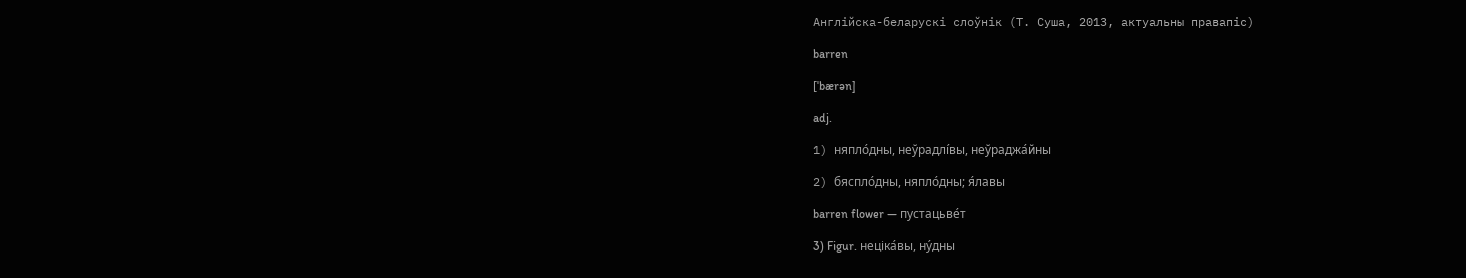Англійска-беларускі слоўнік (Т. Суша, 2013, актуальны правапіс)

barren

[ˈbærən]

adj.

1) няпло́дны, неўрадлі́вы, неўраджа́йны

2) бяспло́дны, няпло́дны; я́лавы

barren flower — пустацьве́т

3) Figur. неціка́вы, ну́дны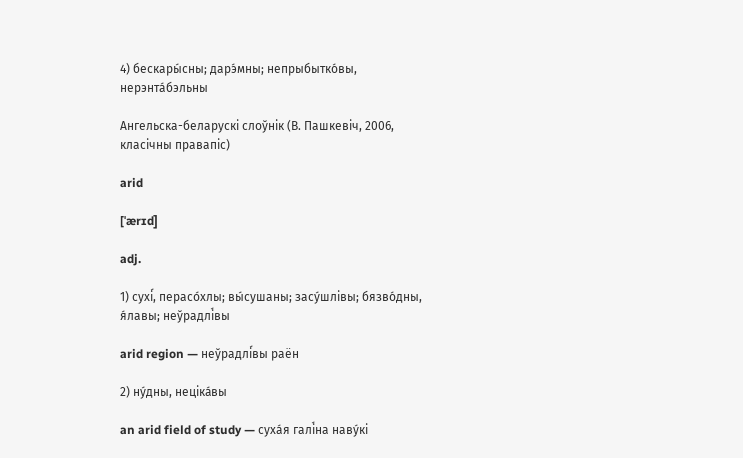4) бескары́сны; дарэ́мны; непрыбытко́вы, нерэнта́бэльны

Ангельска-беларускі слоўнік (В. Пашкевіч, 2006, класічны правапіс)

arid

[ˈærɪd]

adj.

1) сухі́, перасо́хлы; вы́сушаны; засу́шлівы; бязво́дны, я́лавы; неўрадлі́вы

arid region — неўрадлі́вы раён

2) ну́дны, неціка́вы

an arid field of study — суха́я галі́на наву́кі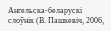Ангельска-беларускі слоўнік (В. Пашкевіч, 2006,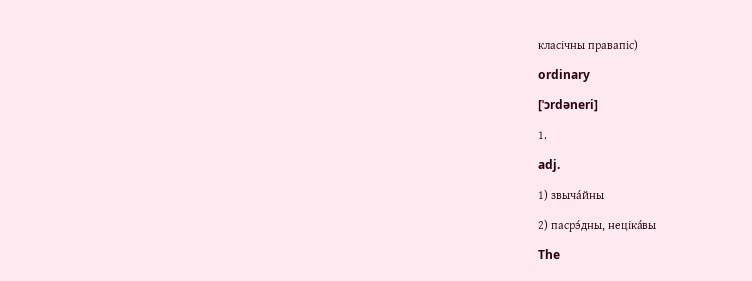класічны правапіс)

ordinary

[ˈɔrdəneri]

1.

adj.

1) звыча́йны

2) пасрэ́дны, неціка́вы

The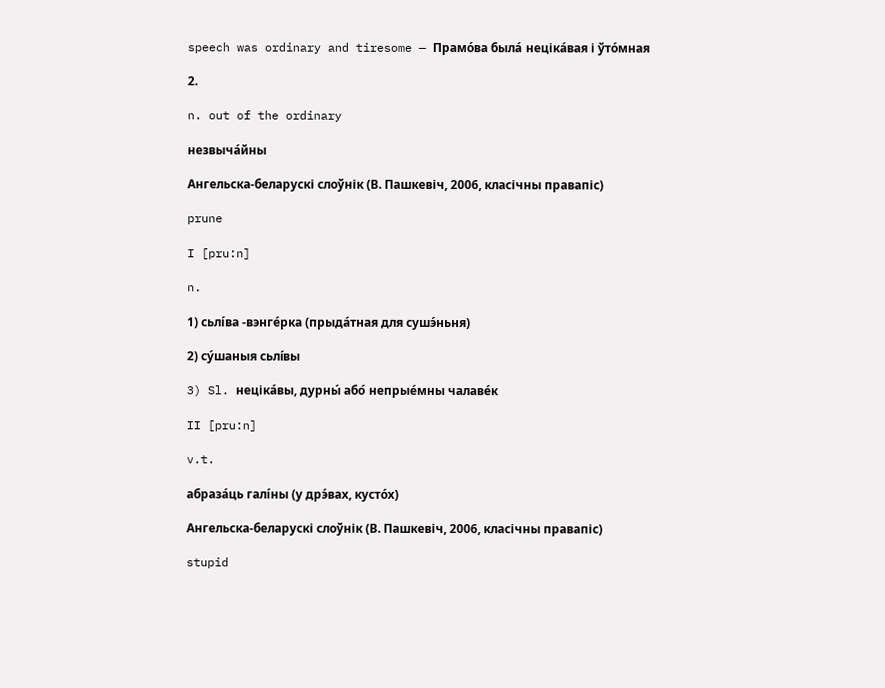speech was ordinary and tiresome — Прамо́ва была́ неціка́вая і ўто́мная

2.

n. out of the ordinary

незвыча́йны

Ангельска-беларускі слоўнік (В. Пашкевіч, 2006, класічны правапіс)

prune

I [pru:n]

n.

1) сьлі́ва -вэнге́рка (прыда́тная для сушэ́ньня)

2) су́шаныя сьлі́вы

3) Sl. неціка́вы, дурны́ або́ непрые́мны чалаве́к

II [pru:n]

v.t.

абраза́ць галі́ны (у дрэ́вах, кусто́х)

Ангельска-беларускі слоўнік (В. Пашкевіч, 2006, класічны правапіс)

stupid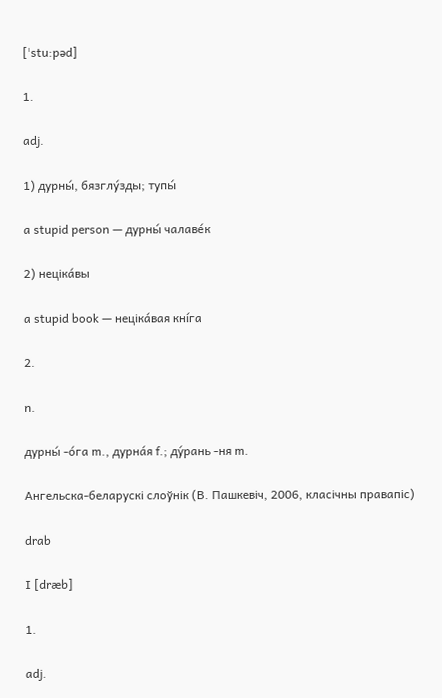[ˈstu:pəd]

1.

adj.

1) дурны́, бязглу́зды; тупы́

a stupid person — дурны́ чалаве́к

2) неціка́вы

a stupid book — неціка́вая кні́га

2.

n.

дурны́ -о́га m., дурна́я f.; ду́рань -ня m.

Ангельска-беларускі слоўнік (В. Пашкевіч, 2006, класічны правапіс)

drab

I [dræb]

1.

adj.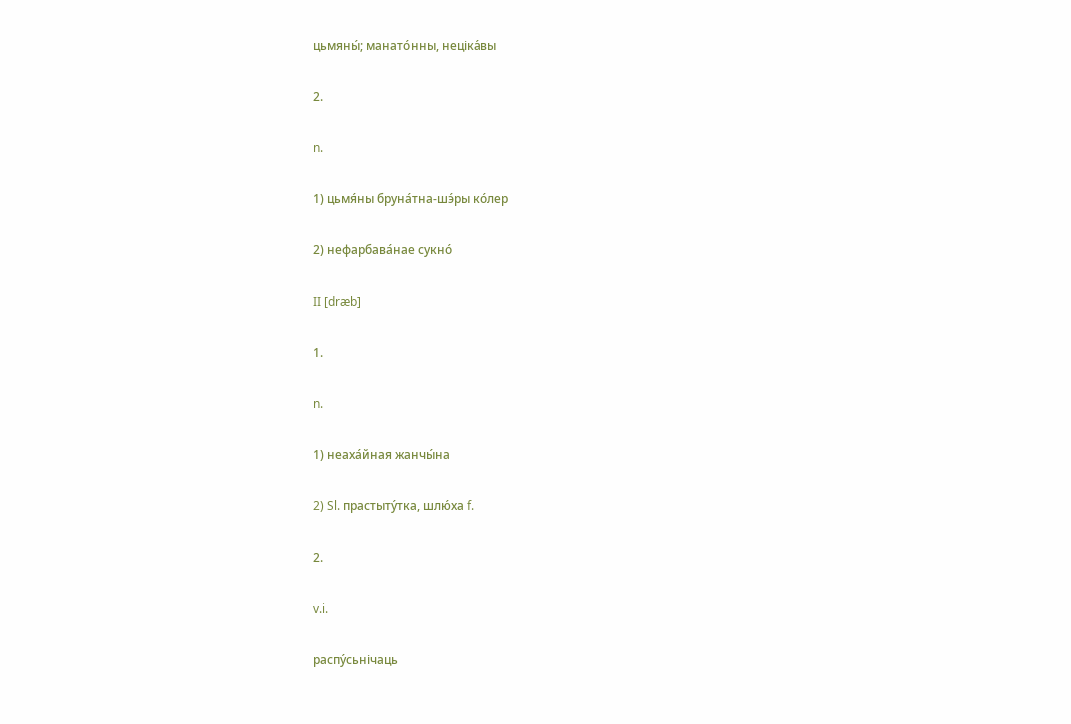цьмяны́; манато́нны, неціка́вы

2.

n.

1) цьмя́ны бруна́тна-шэ́ры ко́лер

2) нефарбава́нае сукно́

II [dræb]

1.

n.

1) неаха́йная жанчы́на

2) Sl. прастыту́тка, шлю́ха f.

2.

v.i.

распу́сьнічаць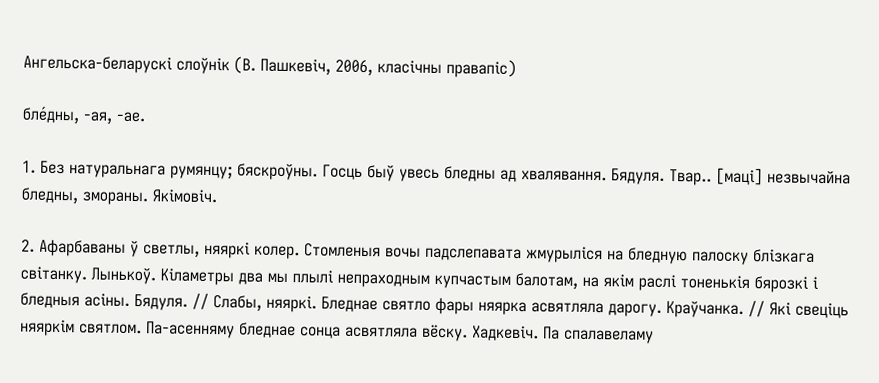Ангельска-беларускі слоўнік (В. Пашкевіч, 2006, класічны правапіс)

бле́дны, ‑ая, ‑ае.

1. Без натуральнага румянцу; бяскроўны. Госць быў увесь бледны ад хвалявання. Бядуля. Твар.. [маці] незвычайна бледны, змораны. Якімовіч.

2. Афарбаваны ў светлы, няяркі колер. Стомленыя вочы падслепавата жмурыліся на бледную палоску блізкага світанку. Лынькоў. Кіламетры два мы плылі непраходным купчастым балотам, на якім раслі тоненькія бярозкі і бледныя асіны. Бядуля. // Слабы, няяркі. Бледнае святло фары няярка асвятляла дарогу. Краўчанка. // Які свеціць няяркім святлом. Па-асенняму бледнае сонца асвятляла вёску. Хадкевіч. Па спалавеламу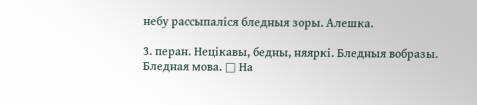небу рассыпаліся бледныя зоры. Алешка.

3. перан. Нецікавы, бедны, няяркі. Бледныя вобразы. Бледная мова. □ На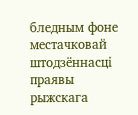бледным фоне местачковай штодзённасці праявы рыжскага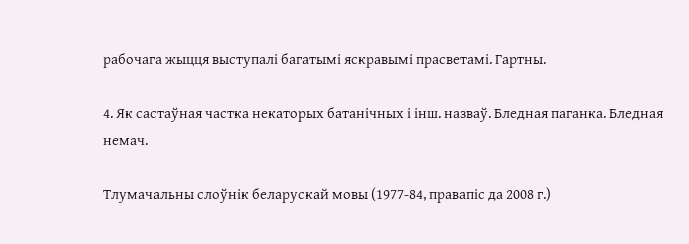рабочага жыцця выступалі багатымі яскравымі прасветамі. Гартны.

4. Як састаўная частка некаторых батанічных і інш. назваў. Бледная паганка. Бледная немач.

Тлумачальны слоўнік беларускай мовы (1977-84, правапіс да 2008 г.)